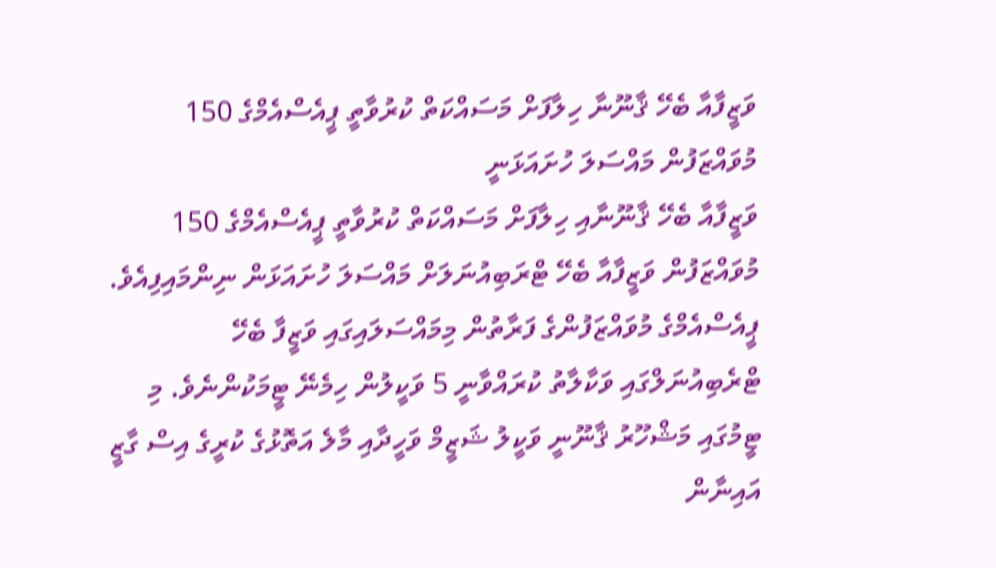ވަޒީފާއާ ބެހޭ ޤާނޫނާ ހިލާފަށް މަސައްކަތް ކުރުވާތީ ޕީއެސްއެމްގެ 150 މުވައްޒަފުން މައްސަލަ ހުށައަޅަނީ
ވަޒީފާއާ ބެހޭ ޤާނޫނާއި ހިލާފަށް މަސައްކަތް ކުރުވާތީ ޕީއެސްއެމްގެ 150 މުވައްޒަފުން ވަޒީފާއާ ބެހޭ ޓްރަބިއުނަލަށް މައްސަލަ ހުށައަޅަން ނިންމައިފިއެވެ.
ޕީއެސްއެމްގެ މުވައްޒަފުންގެ ފަރާތުން މިމައްސަލައިގައި ވަޒީފާ ބެހޭ ޓްރެބިއުނަލްގައި ވަކާލާތު ކުރައްވާނީ 5 ވަކީލުން ހިމެނޭ ޓީމަކުންނެވެ. މި ޓީމުގައި މަޝްހޫރު ޤާނޫނީ ވަކީލު ޝަޒީމް ވަހީދާއި މާލެ އަތޮޅުގެ ކުރީގެ އިސް ގާޒީ އައިނާން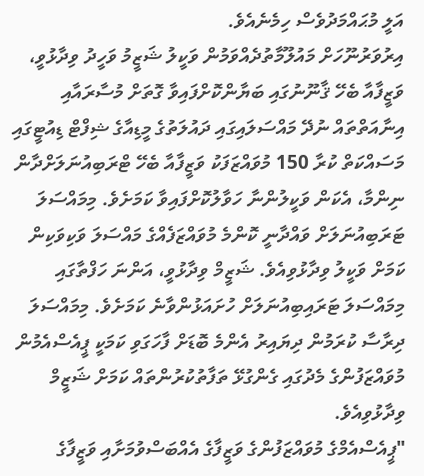އަލީ މުޙައްމަދުވެސް ހިމެނެއެވެ.
އިރުވަރުނޫހަށް މައުލޫމާތުދެއްވަމުން ވަކީލު ޝަޒީމު ވަހީދު ވިދާޅުވީ، ވަޒީފާއާ ބެހޭ ޤާނޫނުގައި ބަޔާންކޮށްފައިވާ ގޮތަށް މުސާރައާއި އިނާއަތްތައް ނުދޭ މައްސަލައިގައި ދައުލަތުގެ މީޑިއާގެ ޝިފްޓް ޑިއުޓީގައި މަސައްކަތް ކުރާ 150 މުވައްޒަފަކު ވަޒީފާއާ ބެހޭ ޓްރަބިއުނަލަށްދާން ނިންމާ، އެކަން ވަކީލުންނާ ހަވާލުކޮށްފައިވާ ކަމަށެވެ. މިމައްސަލަ ޓަރަބިއުނަލަށް ވައްދާނީ ކޮންމެ މުވައްޒަފެއްގެ މައްސަލަ ވަކިވަކިން ކަމަށް ވަކީލު ވިދާޅުވިއެވެ. ޝަޒީމް ވިދާޅުވީ، އަންނަ ހަފްތާގައި މިމައްސަލަ ޓަރައިބިއުނަލަށް ހުށައަޅުންވާނެ ކަމަށެވެ. މިމައްސަލަ ދިރާސާ ކުރަމުން ދިޔައިރު އެންމެ ބޮޑަށް ފާހަގަވި ކަމަކީ ޕީއެސްއެމުން މުވައްޒަފުންގެ މެދުގައި ގެންގުޅޭ ތަފާތުކުރުންތައް ކަމަށް ޝަޒީމް ވިދާޅުވިއެވެ.
"ޕީއެސްއެމްގެ މުވައްޒަފުންގެ ވަޒީފާގެ އެއްބަސްވުމަށާއި ވަޒީފާގެ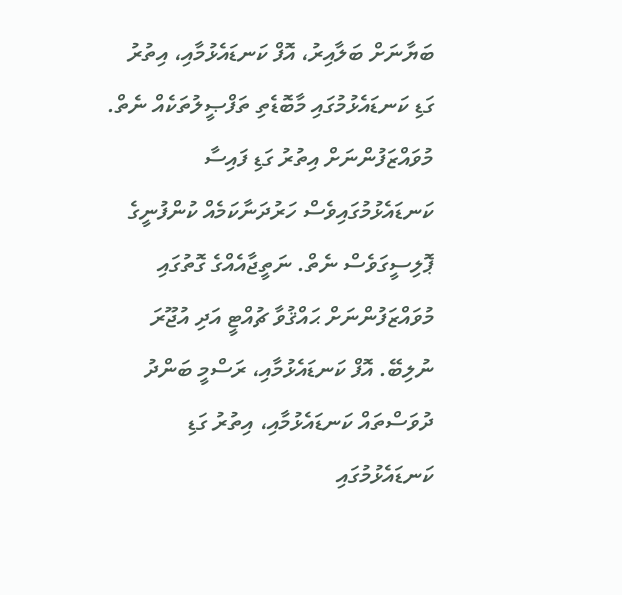ބަޔާނަށް ބަލާއިރު، އޮފް ކަނޑައެޅުމާއި، އިތުރު ގަޑި ކަނޑައެޅުމުގައި މާބޮޑެތި ތަފްޞީލުތަކެއް ނެތް. މުވައްޒަފުންނަށް އިތުރު ގަޑި ފައިސާ ކަނޑައެޅުމުގައިވެސް ހަރުދަނާކަމެއް ކުންފުނީގެ ޕޮލިސީގަވެސް ނެތް. ނަތީޖާއެއްގެ ގޮތުގައި މުވައްޒަފުންނަށް ޙައްޤުވާ ޗުއްޓީ އަދި އުޖޫރަ ނުލިބޭ. އޮފް ކަނޑައެޅުމާއި، ރަސްމީ ބަންދު ދުވަސްތައް ކަނޑައެޅުމާއި، އިތުރު ގަޑި ކަނޑައެޅުމުގައި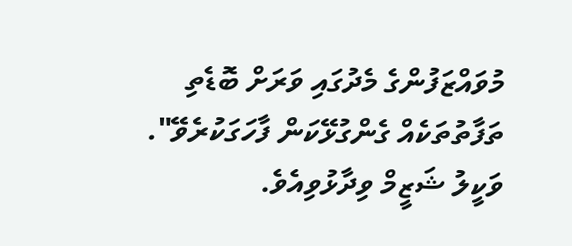މުވައްޒަފުންގެ މެދުގައި ވަރަށް ބޮޑެތި ތަފާތުތަކެއް ގެންގުޅޭކަން ފާހަގަކުރެވޭ". ވަކީލު ޝަޒީމް ވިދާޅުވިއެވެ.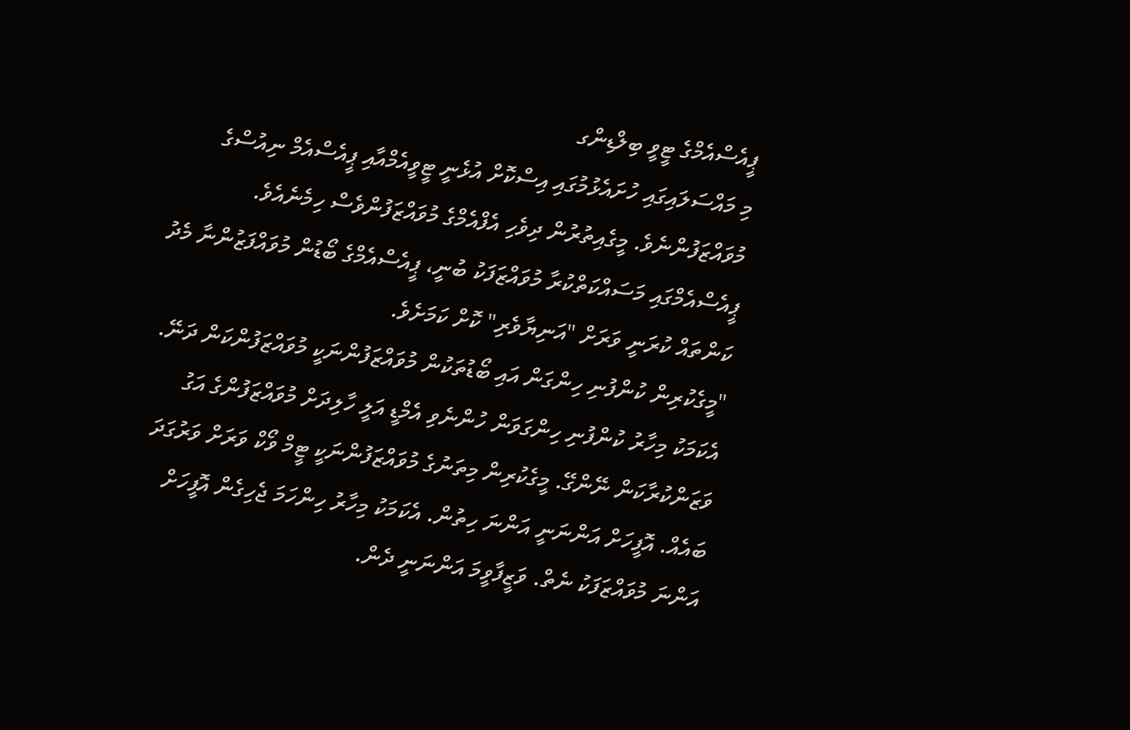ޕީއެސްއެމްގެ ޓީވީ ބިލްޑިންގ
މި މައްސަލައިގައި ހުށައެޅުމުގައި އިސްކޮށް އުޅެނީ ޓީވީއެމްއާއި ޕީއެސްއެމް ނިއުސްގެ މުވައްޒަފުންނެވެ. މީގެއިތުރުން ދިވެހި އެފްއެމްގެ މުވައްޒަފުންވެސް ހިމެނެއެވެ.
ޕީއެސްއެމްގައި މަސައްކަތްކުރާ މުވައްޒަފަކު ބުނީ، ޕީއެސްއެމްގެ ބޯޑުން މުވައްފަޒުންނާ މެދު ކަންތައް ކުރަނީ ވަރަށް "އަނިޔާވެރި" ކޮށް ކަމަށެވެ.
"މީގެކުރިން ކުންފުނި ހިންގަން އައި ބޯޑުތަކުން މުވައްޒަފުންނަކީ މުވައްޒަފުންކަން ދަނޭ. އެކަމަކު މިހާރު ކުންފުނި ހިންގަވަން ހުންނެވި އެމްޑީ އަލީ ހާލިދަށް މުވައްޒަފުންގެ އަގު ވަޒަންކުރާކަން ނޭންގޭ. މީގެކުރިން މިތަނުގެ މުވައްޒަފުންނަކީ ޓީމް ވޯކް ވަރަށް ވަރުގަދަ ބައެއް. އޮފީހަށް އަންނަނީ އަންނަ ހިތުން. އެކަމަކު މިހާރު ހިންހަމަ ޖެހިގެން އޮފީހަށް އަންނަ މުވައްޒަފަކު ނެތް. ވަޒީފާވީމަ އަންނަނީ ދެން.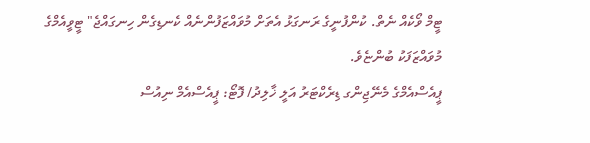ޓީމް ވޯކެއް ނެތް. ކުންފުނީގެ ރަނގަޅު އެތަށް މުވައްޒަފުންނެއް ކެނޑިގެން ހިނގައްޖެ" ޓީވީއެމްގެ މުވައްޒަފަކު ބުންޏެވެ.
ޕީއެސްއެމްގެ މެނޭޖިންގ ޑިރެކްޓަރު އަލީ ޚާލިދު/ ފޮޓޯ: ޕީއެސްއެމް ނިއުސް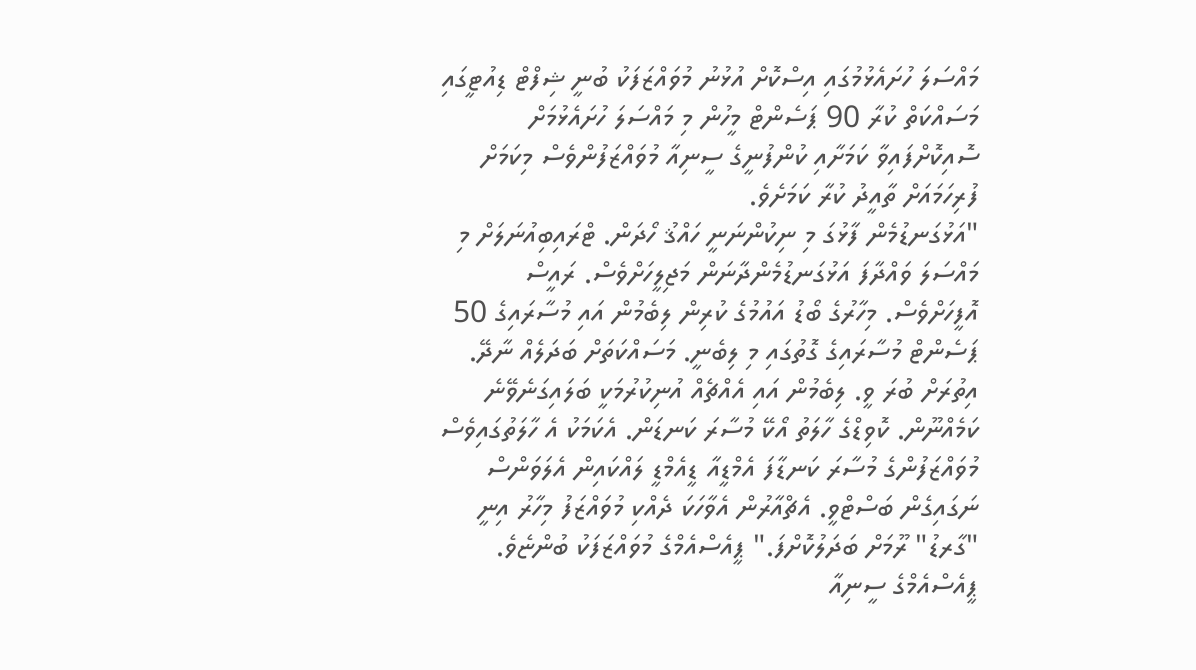މައްސަލަ ހުށައެޅުމުގައި އިސްކޮށް އުޅުނު މުވައްޒަފަކު ބުނީ ޝިފްޓް ޑިއުޓީގައި މަސައްކަތް ކުރާ 90 ޕަސެންޓް މީހުން މި މައްސަލަ ހުށައެޅުމަށް ސޮއިކޮށްފައިވާ ކަމަށާއި ކުންފުނީގެ ސީނިއާ މުވައްޒަފުންވެސް މިކަމަށް ފުރިހަމައަށް ތާއީދު ކުރާ ކަމަށެވެ.
"އަޅުގަނޑުމެން ފާޅުގަ މި ނިކުންނަނީ ހައްޤު ހޯދަން. ޓްރައިބިއުނަލަށް މި މައްސަލަ ވައްދާފަ އަޅުގަނޑުމެންދާނަން މަޖިލީހަށްވެސް. ރައީސް އޮފީހަށްވެސް. މިހާރުގެ ބޯޑު އައުމުގެ ކުރިން ލިބެމުން އައި މުސާރައިގެ 50 ޕަސެންޓް މުސާރައިގެ ގޮތުގައި މި ލިބެނީ. މަސައްކަތަށް ބަދަލެއް ނާދޭ. އިތުރަށް ބުރަ ވީ. ލިބެމުން އައި އެއްޗެއް އުނިކުރުމަކީ ބަލައިގަނެވޭނެ ކަމެއްނޫން. ކޮވިޑްގެ ހާލަތު އޯކޭ މުސާރަ ކަނޑަން. އެކަމަކު އެ ހާލަތުގައިވެސް މުވައްޒަފުންގެ މުސާރަ ކަނޑާފަ އެމްޑީއާ ޑީއެމްޑީ ލައްކައިން އެލަވަންސް ނަގައިގެން ބަސްޓްވީ. އެޗްއާރުން އެވާހަކަ ދެއްކި މުވައްޒަފު މިހާރު އިނީ "ގާރޑު" ރޫމަށް ބަދަލުކޮށްފަ." ޕީއެސްއެމްގެ މުވައްޒަފަކު ބުންޏެވެ.
ޕީއެސްއެމްގެ ސީނިއާ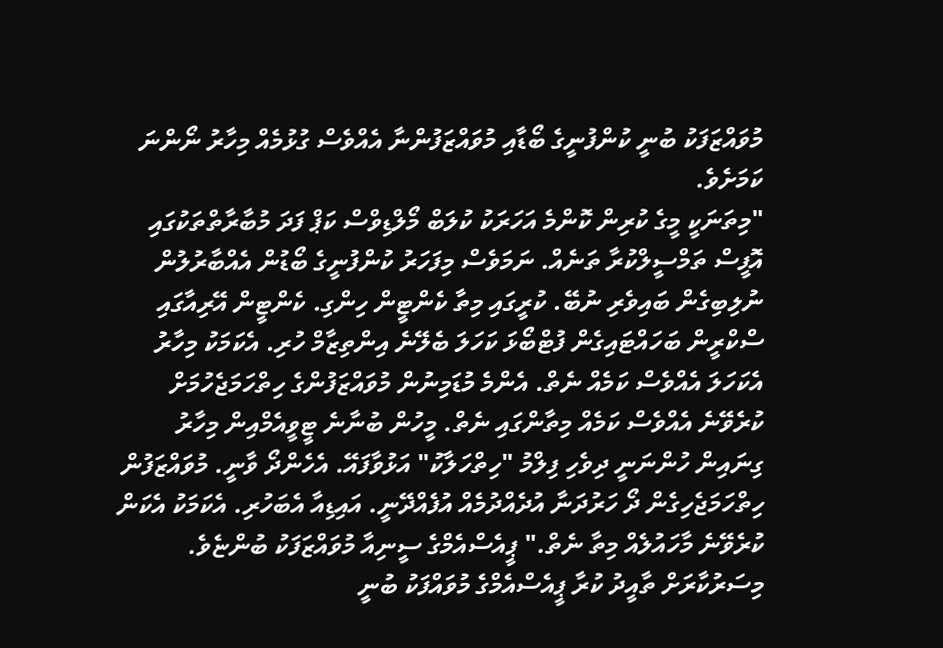މުވައްޒަފަކު ބުނީ ކުންފުނީގެ ބޯޑާއި މުވައްޒަފުންނާ އެއްވެސް ގުޅުމެއް މިހާރު ނޯންނަ ކަމަށެވެ.
"މިތަނަކީ މީގެ ކުރިން ކޮންމެ އަހަރަކު ކުލަބް މޯލްޑިވްސް ކަޕް ފަދަ މުބާރާތްތަކުގައި އޮފީސް ތަމްސީލްކުރާ ތަނެއް. ނަމަވެސް މިފަހަރު ކުންފުނީގެ ބޯޑުން އެއްބާރުލުން ނުލިބިގެން ބައިވެރި ނުބޭ. ކުރީގައި މިތާ ކެންޓީން ހިންގި. ކެންޓީން އޭރިއާގައި ސްކްރީން ބަހައްޓައިގެން ފުޓްބޯޅަ ކަހަލަ ބެލޭނެ އިންތިޒާމް ހުރި. އެކަމަކު މިހާރު އެކަހަލަ އެއްވެސް ކަމެއް ނެތް. އެންމެ މުޑަމިނުން މުވައްޒަފުންގެ ހިތްހަމަޖެހުމަށް ކުރެވޭނެ އެއްވެސް ކަމެއް މިތާންގައި ނެތް. މީހުން ބުނާނެ ޓީވީއެމްއިން މިހާރު ގިނައިން ހުންނަނީ ދިވެހި ފިލްމު "ހިތްހަލާކު" އަޅުވާފައޭ. އެހެންދޯ ވާނީ. މުވައްޒަފުން ހިތްހަމަޖެހިގެން ދޯ ހަރުދަނާ އުދެއްދުމެއް އުފެއްދޭނީ. އައިޑިއާ އެބަހުރި. އެކަމަކު އެކަން ކުރެވޭނެ މާހައުލެއް މިތާ ނެތް." ޕީއެސްއެމްގެ ސީނިއާ މުވައްޒަފަކު ބުންޏެވެ.
މިސަރުކާރަށް ތާއީދު ކުރާ ޕީއެސްއެމްގެ މުވައްފަކު ބުނީ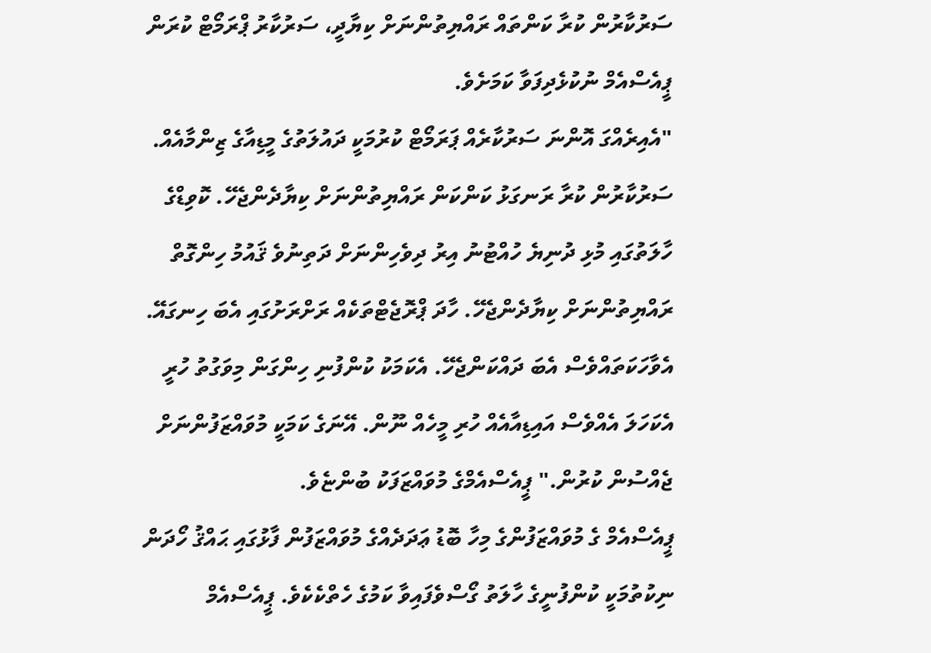ސަރުކާރުން ކުރާ ކަންތައް ރައްޔިތުންނަށް ކިޔާދީ، ސަރުކާރު ޕްރަމޯޓް ކުރަން ޕީއެސްއެމް ނުކުޅެދިފަވާ ކަމަށެވެ.
"އެއިރެއްގަ އޮންނަ ސަރުކާރެއް ޕަރަމޯޓް ކުރުމަކީ ދައުލަތުގެ މީޑިއާގެ ޒިންމާއެއް. ސަރުކާރުން ކުރާ ރަނގަޅު ކަންކަން ރައްޔިތުންނަށް ކިޔާދެންޖެހޭ. ކޮވިޑްގެ ހާލަތުގައި މުޅި ދުނިޔެ ހުއްޓުނު އިރު ދިވެހިންނަށް ދަތިނުވެ ޤައުމު ހިންގޮތް ރައްޔިތުންނަށް ކިޔާދެންޖެހޭ. ހާދަ ޕްރޮޖެޓްތަކެއް ރަށްރަށުގައި އެބަ ހިނގައޭ. އެވާހަކަތައްވެސް އެބަ ދައްކަންޖެހޭ. އެކަމަކު ކުންފުނި ހިންގަން މިވަގުތު ހުރީ އެކަހަލަ އެއްވެސް އައިޑިއާއެއް ހުރި މީހެއް ނޫން. އޭނަގެ ކަމަކީ މުވައްޒަފުންނަށް ޖެއްސުން ކުރުން." ޕީއެސްއެމްގެ މުވައްޒަފަކު ބުންޏެވެ.
ޕީއެސްއެމް ގެ މުވައްޒަފުންގެ މިހާ ބޮޑު ޢަދަދެއްގެ މުވައްޒަފުން ފާޅުގައި ޙައްޤު ހޯދަން ނިކުތުމަކީ ކުންފުނީގެ ހާލަތު ގޯސްވެފައިވާ ކަމުގެ ހެތްކެކެވެ. ޕީއެސްއެމް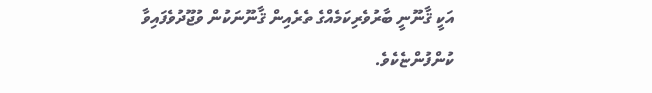އަކީ ޤާނޫނީ ބާރުވެރިކަމެއްގެ ތެރެއިން ޤާނޫނަކުން ވުޖޫދުވެފައިވާ ކުންފުންޏެކެވެ.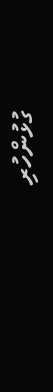ގުޅުންހުރި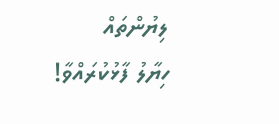ލިޔުންތައް
ހިޔާލު ފާޅުކުރައްވާ!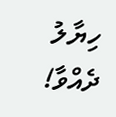ހިޔާލު ދެއްވާ!